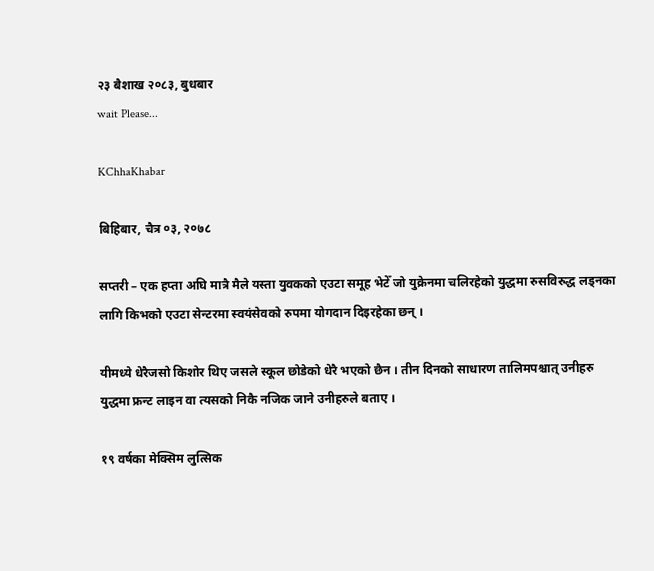२३ बैशाख २०८३, बुधबार
wait Please...

KChhaKhabar

बिहिबार, चैत्र ०३, २०७८

सप्तरी – एक हप्ता अघि मात्रै मैले यस्ता युवकको एउटा समूह भेटेँ जो युक्रेनमा चलिरहेको युद्धमा रुसविरुद्ध लड्नका लागि किभको एउटा सेन्टरमा स्वयंसेवको रुपमा योगदान दिइरहेका छन् ।

यीमध्ये धेरैजसो किशोर थिए जसले स्कूल छोडेको धेरै भएको छैन । तीन दिनको साधारण तालिमपश्चात् उनीहरु युद्धमा फ्रन्ट लाइन वा त्यसको निकै नजिक जाने उनीहरुले बताए ।

१९ वर्षका मेक्सिम लुत्सिक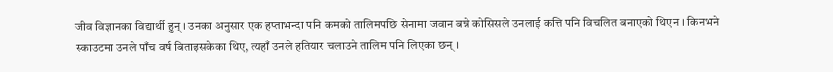जीव विज्ञानका विद्यार्थी हुन् । उनका अनुसार एक हप्ताभन्दा पनि कमको तालिमपछि सेनामा जवान बन्ने कोसिसले उनलाई कत्ति पनि विचलित बनाएको थिएन । किनभने स्काउटमा उनले पाँच वर्ष बिताइसकेका थिए, त्यहाँ उनले हतियार चलाउने तालिम पनि लिएका छन् ।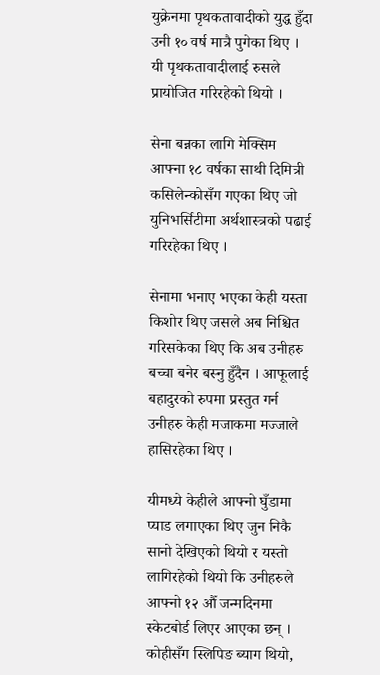युक्रेनमा पृथकतावादीको युद्ध हुँदा उनी १० वर्ष मात्रै पुगेका थिए । यी पृथकतावादीलाई रुसले प्रायोजित गरिरहेको थियो ।

सेना बन्नका लागि मेक्सिम आफ्ना १८ वर्षका साथी दिमित्री कसिलेन्कोसँग गएका थिए जो युनिभर्सिटीमा अर्थशास्त्रको पढाई गरिरहेका थिए ।

सेनामा भनाए भएका केही यस्ता किशोर थिए जसले अब निश्चित गरिसकेका थिए कि अब उनीहरु बच्चा बनेर बस्नु हुँदैन । आफूलाई बहादुरको रुपमा प्रस्तुत गर्न उनीहरु केही मजाकमा मज्जाले हासिरहेका थिए ।

यीमध्ये केहीले आफ्नो घुँडामा प्याड लगाएका थिए जुन निकै सानो देखिएको थियो र यस्तो लागिरहेको थियो कि उनीहरुले आफ्नो १२ औँ जन्मदिनमा स्केटबोर्ड लिएर आएका छन् । कोहीसँग स्लिपिङ ब्याग थियो,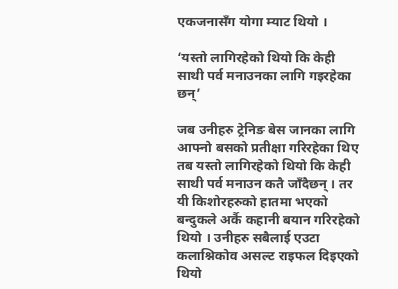एकजनासँग योगा म्याट थियो ।

‘यस्तो लागिरहेको थियो कि केही साथी पर्व मनाउनका लागि गइरहेका छन्’

जब उनीहरु ट्रेनिङ बेस जानका लागि आफ्नो बसको प्रतीक्षा गरिरहेका थिए तब यस्तो लागिरहेको थियो कि केही साथी पर्व मनाउन कतै जाँदैछन् । तर यी किशोरहरुको हातमा भएको बन्दुकले अर्कै कहानी बयान गरिरहेको थियो । उनीहरु सबैलाई एउटा कलाश्निकोव असल्ट राइफल दिइएको थियो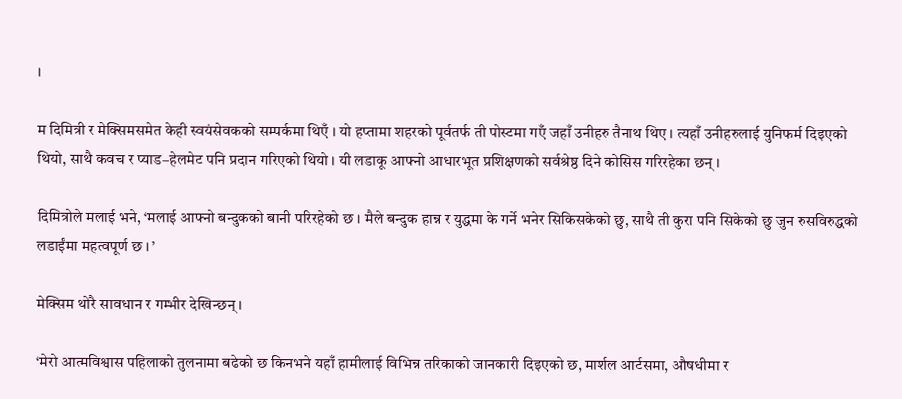।

म दिमित्री र मेक्सिमसमेत केही स्वयंसेवकको सम्पर्कमा थिएँ । यो हप्तामा शहरको पूर्वतर्फ ती पोस्टमा गएँ जहाँ उनीहरु तैनाथ थिए । त्यहाँ उनीहरुलाई युनिफर्म दिइएको थियो, साथै कवच र प्याड–हेलमेट पनि प्रदान गरिएको थियो । यी लडाकू आफ्नो आधारभूत प्रशिक्षणको सर्वश्रेष्ठ दिने कोसिस गरिरहेका छन् ।

दिमित्रोले मलाई भने, ‘मलाई आफ्नो बन्दुकको बानी परिरहेको छ । मैले बन्दुक हान्न र युद्धमा के गर्ने भनेर सिकिसकेको छु, साथै ती कुरा पनि सिकेको छु जुन रुसविरुद्धको लडाईंमा महत्वपूर्ण छ । ’

मेक्सिम थोरै सावधान र गम्भीर देखिन्छन् ।

‘मेरो आत्मविश्वास पहिलाको तुलनामा बढेको छ किनभने यहाँ हामीलाई विभिन्न तरिकाको जानकारी दिइएको छ, मार्शल आर्टसमा, औषधीमा र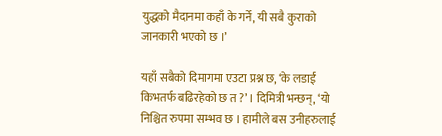युद्धको मैदानमा कहाँ के गर्ने, यी सबै कुराको जानकारी भएको छ ।’

यहाँ सबैको दिमागमा एउटा प्रश्न छ, ‘के लडाईं किभतर्फ बढिरहेको छ त ?’ । दिमित्री भन्छन्, ‘यो निश्चित रुपमा सम्भव छ । हामीले बस उनीहरुलाई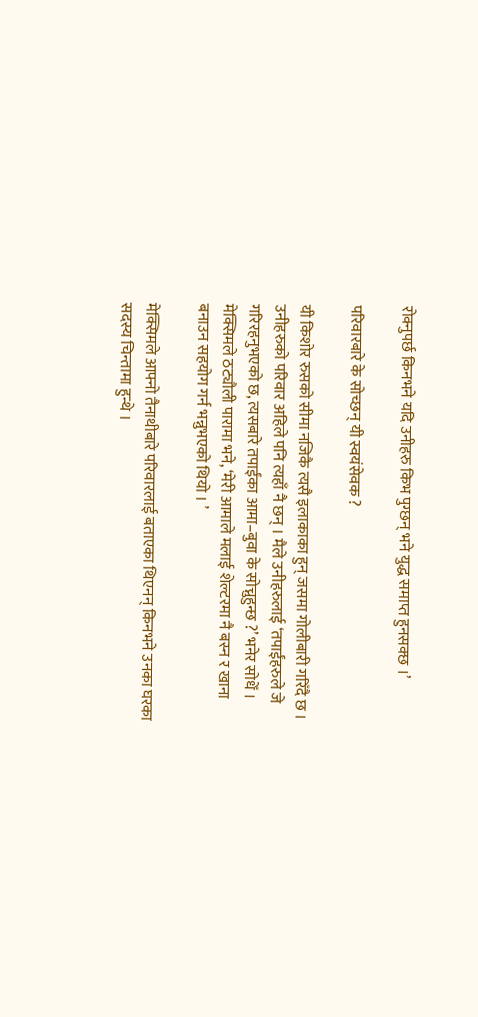रोक्नुपर्छ किनभने यदि उनीहरु किभ पुग्छन् भने युद्ध समाप्त हुनसक्छ ।’

परिवारबारे के सोच्छन् यी स्वयंसेवक ?

यी किशोर रुसको सीमा नजिकै त्यसै इलाकाका हुन् जसमा गोलीबारी गरिँदै छ । उनीहरुको परिवार अहिले पनि त्यहाँ नै छन् । मैले उनीहरुलाई ‘तपाईंहरुले जे गरिरहनुभएको छ, त्यसबारे तपाईंका आमा–बुवा के सोच्नुहुन्छ ?’ भनेर सोधेँ । मेक्सिमले ठट्यौली पारामा भने, ‘मेरी आमाले मलाई शेल्टरमा नै बस्न र खाना बनाउन सहयोग गर्न भन्नुभएको थियो । ’

मेक्सिमले आफ्नो तैनाथीबारे परिवारलाई बताएका थिएनन् किनभने उनका घरका सदस्य चिन्तामा हुन्थे ।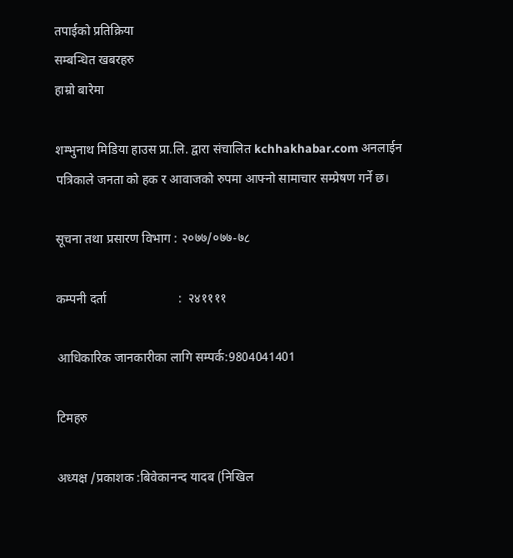तपाईको प्रतिक्रिया
सम्बन्धित खबरहरु
हाम्रो बारेमा

शम्भुनाथ मिडिया हाउस प्रा.लि. द्वारा संचालित kchhakhabar.com अनलाईन पत्रिकाले जनता को हक र आवाजको रुपमा आफ्नो सामाचार सम्प्रेषण गर्ने छ।

सूचना तथा प्रसारण विभाग : २०७७/०७७-७८

कम्पनी दर्ता                       :  २४११११

आधिकारिक जानकारीका लागि सम्पर्क:9804041401

टिमहरु

अध्यक्ष /प्रकाशक :बिवेकानन्द यादब (निखिल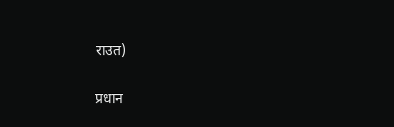राउत)

प्रधान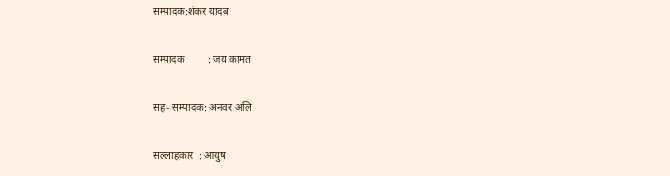सम्पादक:शंकर यादब

सम्पादक         : जय कामत

सह- सम्पादक: अनवर अलि

सल्लाहकार  : आयुष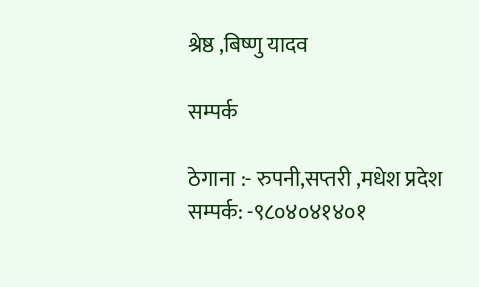श्रेष्ठ ,बिष्णु यादव

सम्पर्क

ठेगाना :- रुपनी,सप्तरी ,मधेश प्रदेश
सम्पर्क: -९८०४०४१४०१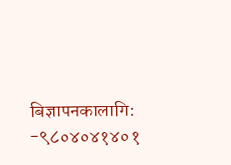बिज्ञापनकालागि: -९८०४०४१४०१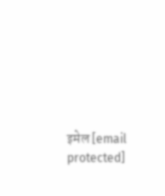इमेल [email protected]